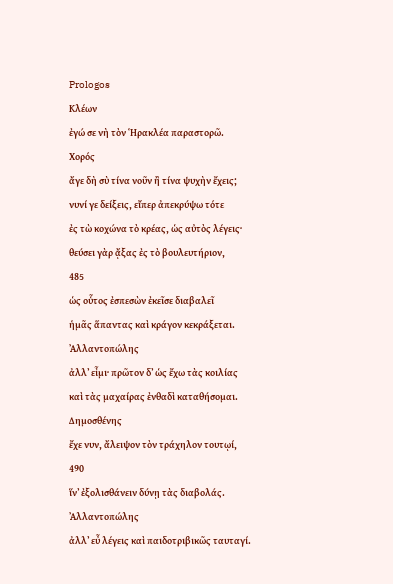Prologos
Κλέων
ἐγώ σε νὴ τὸν Ἡρακλέα παραστορῶ.
Χορός
ἄγε δὴ σὺ τίνα νοῦν ἢ τίνα ψυχὴν ἔχεις;
νυνί γε δείξεις, εἴπερ ἀπεκρύψω τότε
ἐς τὼ κοχώνα τὸ κρέας, ὡς αὐτὸς λέγεις·
θεύσει γὰρ ᾄξας ἐς τὸ βουλευτήριον,
485
ὡς οὗτος ἐσπεσὼν ἐκεῖσε διαβαλεῖ
ἡμᾶς ἅπαντας καὶ κράγον κεκράξεται.
Ἀλλαντοπώλης
ἀλλʼ εἶμι· πρῶτον δʼ ὡς ἔχω τὰς κοιλίας
καὶ τὰς μαχαίρας ἐνθαδὶ καταθήσομαι.
Δημοσθένης
ἔχε νυν, ἄλειψον τὸν τράχηλον τουτῳί,
490
ἵνʼ ἐξολισθάνειν δύνῃ τὰς διαβολάς.
Ἀλλαντοπώλης
ἀλλʼ εὖ λέγεις καὶ παιδοτριβικῶς ταυταγί.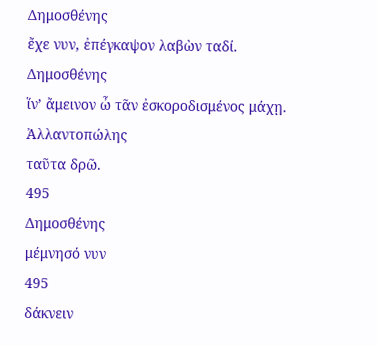Δημοσθένης
ἔχε νυν, ἐπέγκαψον λαβὼν ταδί.
Δημοσθένης
ἵνʼ ἄμεινον ὦ τᾶν ἐσκοροδισμένος μάχῃ.
Ἀλλαντοπώλης
ταῦτα δρῶ.
495
Δημοσθένης
μέμνησό νυν
495
δάκνειν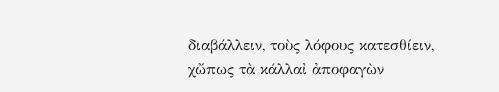διαβάλλειν, τοὺς λόφους κατεσθίειν,
χὤπως τὰ κάλλαἰ ἀποφαγὼν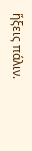ἥξεις πάλιν.